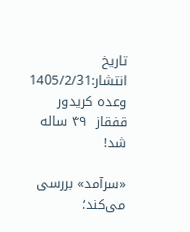تاریخ انتشار:1405/2/31
وعده‌ کریدور قفقاز  ۴۹ ساله شد!

«سرآمد» بررسی می‌کند؛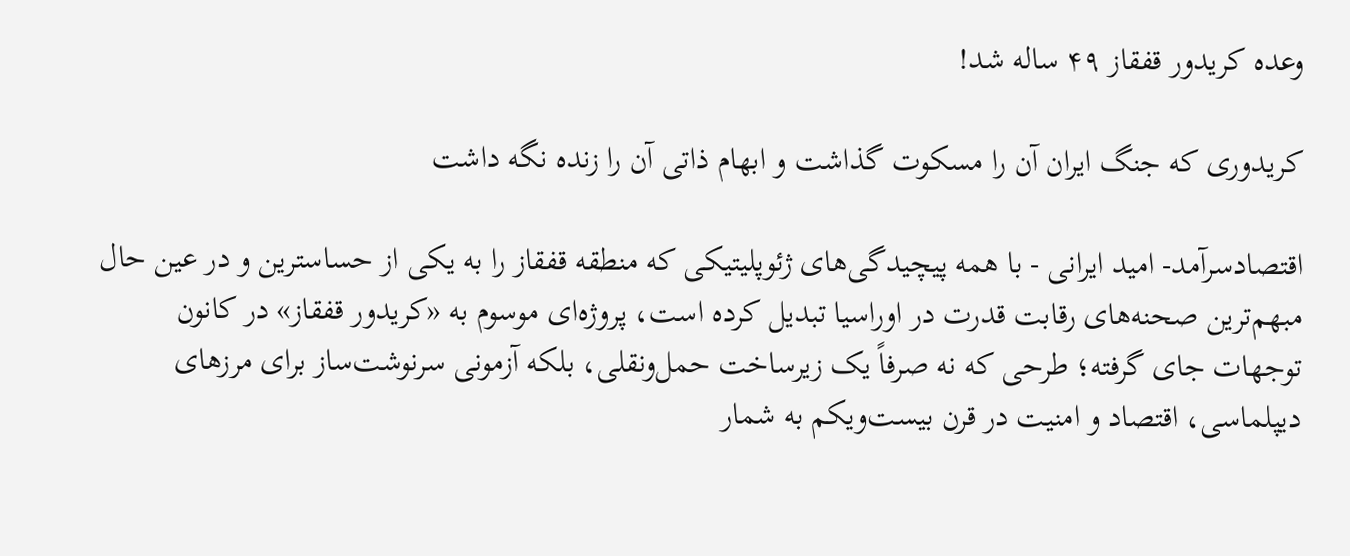وعده‌ کریدور قفقاز ۴۹ ساله شد!

کریدوری که جنگ ایران آن را مسکوت گذاشت و ابهام ذاتی آن را زنده نگه داشت

اقتصادسرآمد- امید ایرانی - با همه پیچیدگی‌های ژئوپلیتیکی که منطقه قفقاز را به یکی از حساسترین و در عین حال مبهم‌ترین صحنه‌های رقابت قدرت در اوراسیا تبدیل کرده است، پروژه‌ای موسوم به «کریدور قفقاز» در کانون توجهات جای گرفته؛ طرحی که نه صرفاً یک زیرساخت حمل‌ونقلی، بلکه آزمونی سرنوشت‌ساز برای مرزهای دیپلماسی، اقتصاد و امنیت در قرن بیست‌ویکم به شمار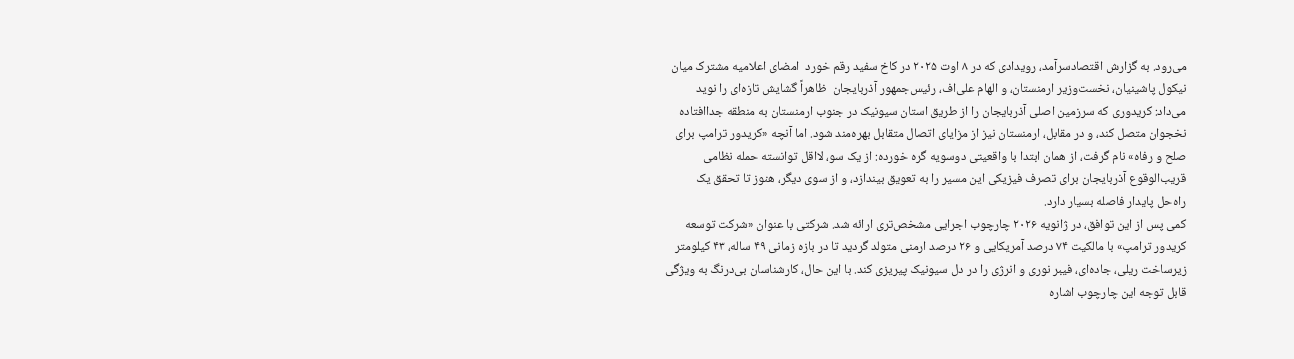می‌رود. به گزارش اقتصادسرآمد، رویدادی که در ۸ اوت ۲۰۲۵ در کاخ سفید رقم خورد  امضای اعلامیه مشترک میان نیکول پاشینیان، نخست‌وزیر ارمنستان، و الهام علی‌اف، رئیس‌جمهور آذربایجان  ظاهراً گشایش تازه‌ای را نوید می‌داد: کریدوری که سرزمین اصلی آذربایجان را از طریق استان سیونیک در جنوب ارمنستان به منطقه جداافتاده نخجوان متصل کند، و در مقابل، ارمنستان نیز از مزایای اتصال متقابل بهره‌مند شود. اما آنچه «کریدور ترامپ برای صلح و رفاه» نام گرفت، از همان ابتدا با واقعیتی دوسویه گره خورده: از یک سو، لااقل توانسته حمله نظامی قریب‌الوقوع آذربایجان برای تصرف فیزیکی این مسیر را به تعویق بیندازد، و از سوی دیگر، هنوز تا تحقق یک راه‌حل پایدار فاصله بسیار دارد.
کمی پس از این توافق، در ژانویه ۲۰۲۶ چارچوب اجرایی مشخص‌تری ارائه شد. شرکتی با عنوان «شرکت توسعه کریدور ترامپ» با مالکیت ۷۴ درصد آمریکایی و ۲۶ درصد ارمنی متولد گردید تا در بازه زمانی ۴۹ ساله، ۴۳ کیلومتر زیرساخت ریلی، جاده‌ای، فیبر نوری و انرژی را در دل سیونیک پیریزی کند. با این حال، کارشناسان بی‌درنگ به ویژگی قابل توجه این چارچوب اشاره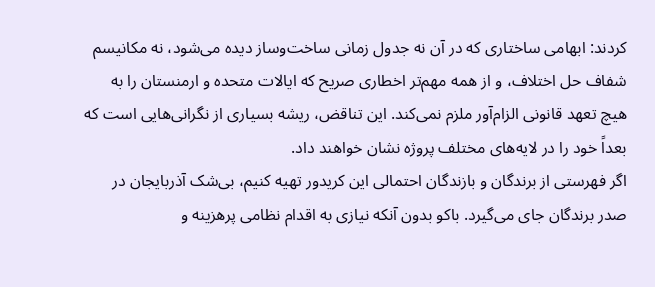کردند: ابهامی ساختاری که در آن نه جدول زمانی ساخت‌وساز دیده می‌شود، نه مکانیسم شفاف حل اختلاف، و از همه مهم‌تر اخطاری صریح که ایالات متحده و ارمنستان را به هیچ تعهد قانونی الزام‌آور ملزم نمی‌کند. این تناقض، ریشه بسیاری از نگرانی‌هایی است که بعداً خود را در لایه‌های مختلف پروژه نشان خواهند داد.
اگر فهرستی از برندگان و بازندگان احتمالی این کریدور تهیه کنیم، بی‌شک آذربایجان در صدر برندگان جای می‌گیرد. باکو بدون آنکه نیازی به اقدام نظامی پرهزینه و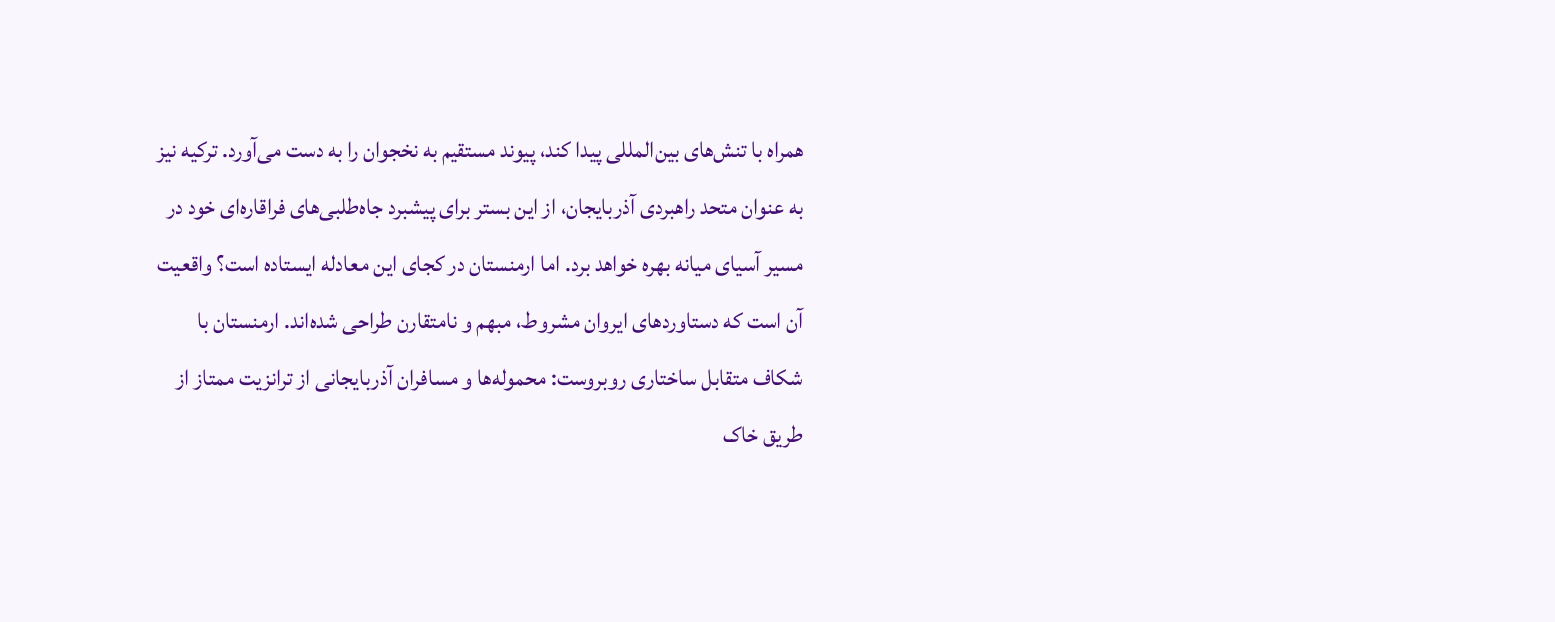همراه با تنش‌های بین‌المللی پیدا کند، پیوند مستقیم به نخجوان را به دست می‌آورد. ترکیه نیز به عنوان متحد راهبردی آذربایجان، از این بستر برای پیشبرد جاه‌طلبی‌های فراقاره‌ای خود در مسیر آسیای میانه بهره خواهد برد. اما ارمنستان در کجای این معادله ایستاده است؟ واقعیت آن است که دستاوردهای ایروان مشروط، مبهم و نامتقارن طراحی شده‌اند. ارمنستان با شکاف متقابل ساختاری روبروست: محموله‌ها و مسافران آذربایجانی از ترانزیت ممتاز از طریق خاک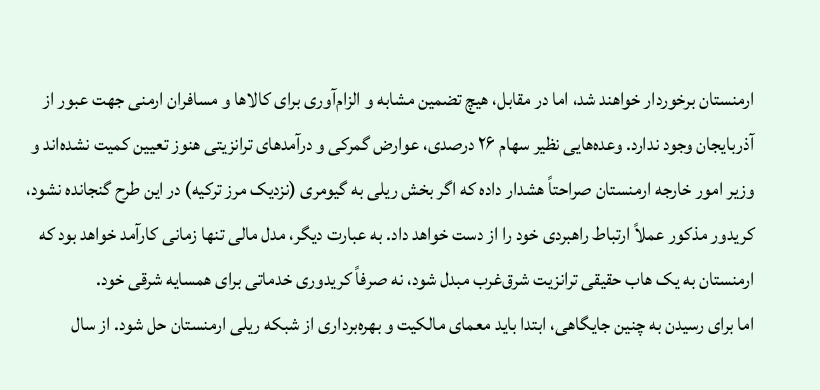ارمنستان برخوردار خواهند شد، اما در مقابل، هیچ تضمین مشابه و الزام‌آوری برای کالاها و مسافران ارمنی جهت عبور از آذربایجان وجود ندارد. وعده‌هایی نظیر سهام ۲۶ درصدی، عوارض گمرکی و درآمدهای ترانزیتی هنوز تعیین کمیت نشده‌اند و وزیر امور خارجه ارمنستان صراحتاً هشدار داده که اگر بخش ریلی به گیومری (نزدیک مرز ترکیه) در این طرح گنجانده نشود، کریدور مذکور عملاً ارتباط راهبردی خود را از دست خواهد داد. به عبارت دیگر، مدل مالی تنها زمانی کارآمد خواهد بود که ارمنستان به یک هاب حقیقی ترانزیت شرق‌غرب مبدل شود، نه صرفاً کریدوری خدماتی برای همسایه شرقی خود.
اما برای رسیدن به چنین جایگاهی، ابتدا باید معمای مالکیت و بهره‌برداری از شبکه ریلی ارمنستان حل شود. از سال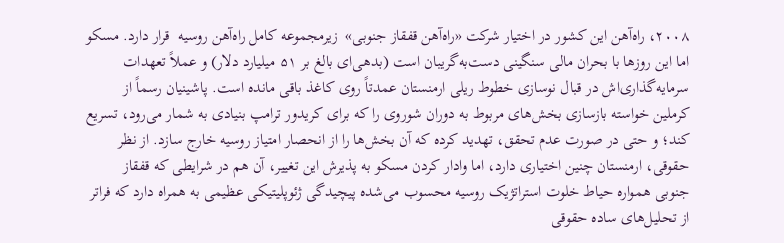۲۰۰۸، راه‌آهن این کشور در اختیار شرکت «راه‌آهن قفقاز جنوبی»  زیرمجموعه کامل راه‌آهن روسیه  قرار دارد. مسکو اما این روزها با بحران مالی سنگینی دست‌به‌گریبان است (بدهی‌ای بالغ بر ۵۱ میلیارد دلار) و عملاً تعهدات سرمایه‌گذاری‌اش در قبال نوسازی خطوط ریلی ارمنستان عمدتاً روی کاغذ باقی مانده است. پاشینیان رسماً از کرملین خواسته بازسازی بخش‌های مربوط به دوران شوروی را که برای کریدور ترامپ بنیادی به شمار می‌رود، تسریع کند؛ و حتی در صورت عدم تحقق، تهدید کرده که آن بخش‌ها را از انحصار امتیاز روسیه خارج سازد. از نظر حقوقی، ارمنستان چنین اختیاری دارد، اما وادار کردن مسکو به پذیرش این تغییر، آن هم در شرایطی که قفقاز جنوبی همواره حیاط خلوت استراتژیک روسیه محسوب می‌شده پیچیدگی ژئوپلیتیکی عظیمی به همراه دارد که فراتر از تحلیل‌های ساده حقوقی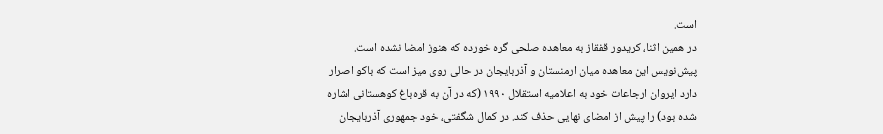است.
در همین اثنا، کریدور قفقاز به معاهده صلحی گره خورده که هنوز امضا نشده است. پیش‌نویس این معاهده میان ارمنستان و آذربایجان در حالی روی میز است که باکو اصرار دارد ایروان ارجاعات خود به اعلامیه استقلال ۱۹۹۰ (که در آن به قره‌باغ کوهستانی اشاره شده بود) را پیش از امضای نهایی حذف کند. در کمال شگفتی، خود جمهوری آذربایجان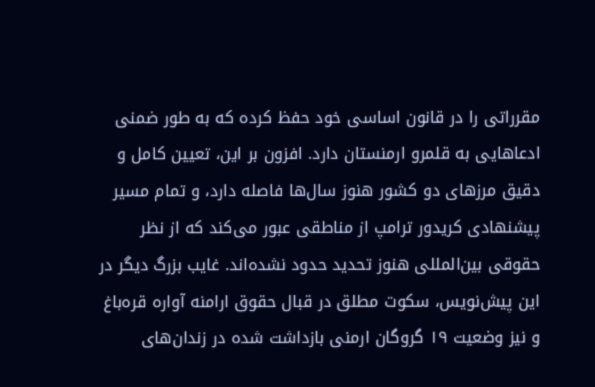مقرراتی را در قانون اساسی خود حفظ کرده که به طور ضمنی ادعاهایی به قلمرو ارمنستان دارد. افزون بر این، تعیین کامل و دقیق مرزهای دو کشور هنوز سال‌ها فاصله دارد، و تمام مسیر پیشنهادی کریدور ترامپ از مناطقی عبور می‌کند که از نظر حقوقی بین‌المللی هنوز تحدید حدود نشده‌اند. غایب بزرگ دیگر در این پیش‌نویس، سکوت مطلق در قبال حقوق ارامنه آواره قره‌باغ و نیز وضعیت ۱۹ گروگان ارمنی بازداشت شده در زندان‌های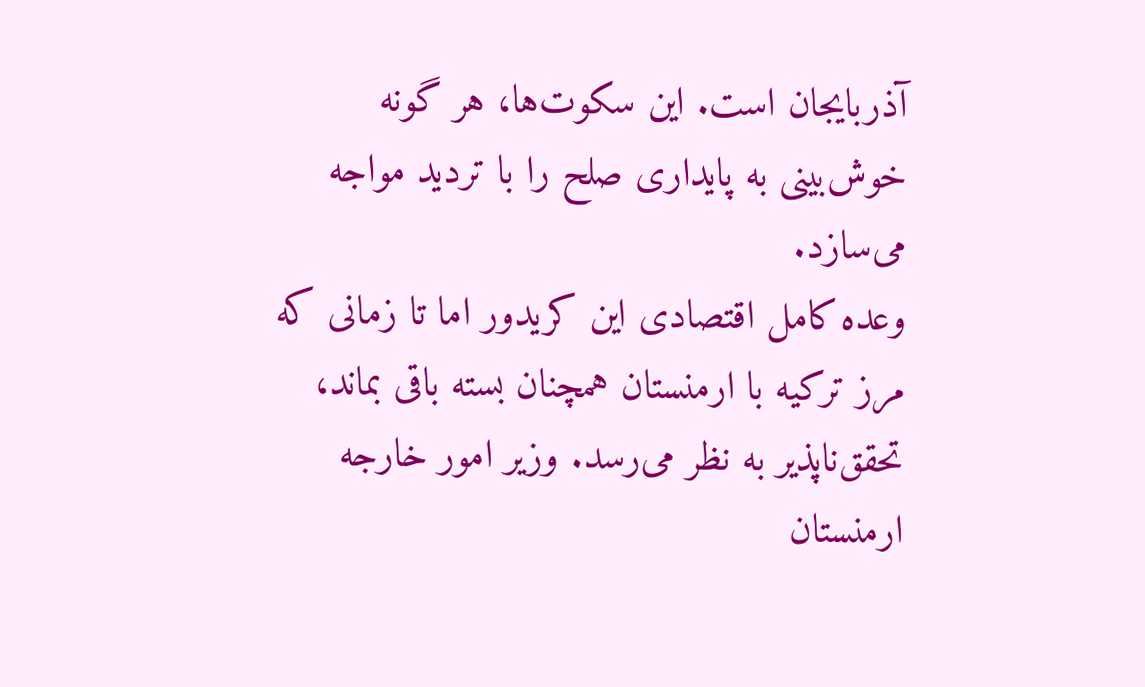آذربایجان است. این سکوت‌ها، هر گونه خوش‌بینی به پایداری صلح را با تردید مواجه می‌سازد.
وعده کامل اقتصادی این کریدور اما تا زمانی که مرز ترکیه با ارمنستان همچنان بسته باقی بماند، تحقق‌ناپذیر به نظر می‌رسد. وزیر امور خارجه ارمنستان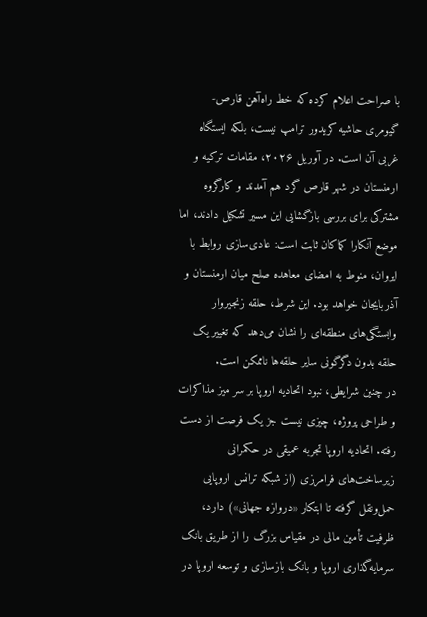با صراحت اعلام کرده که خط راه‌آهن قارص-گیومری حاشیه کریدور ترامپ نیست، بلکه ایستگاه غربی آن است. در آوریل ۲۰۲۶، مقامات ترکیه و ارمنستان در شهر قارص گرد هم آمدند و کارگروه مشترکی برای بررسی بازگشایی این مسیر تشکیل دادند، اما موضع آنکارا کماکان ثابت است: عادی‌سازی روابط با ایروان، منوط به امضای معاهده صلح میان ارمنستان و آذربایجان خواهد بود. این شرط، حلقه زنجیروار وابستگی‌های منطقه‌ای را نشان می‌دهد که تغییر یک حلقه بدون دگرگونی سایر حلقه‌ها ناممکن است.
در چنین شرایطی، نبود اتحادیه اروپا بر سر میز مذاکرات و طراحی پروژه، چیزی نیست جز یک فرصت از دست رفته. اتحادیه اروپا تجربه عمیقی در حکمرانی زیرساخت‌های فرامرزی (از شبکه ترانس اروپایی حمل‌ونقل گرفته تا ابتکار «دروازه جهانی») دارد، ظرفیت تأمین مالی در مقیاس بزرگ را از طریق بانک سرمایه‌گذاری اروپا و بانک بازسازی و توسعه اروپا در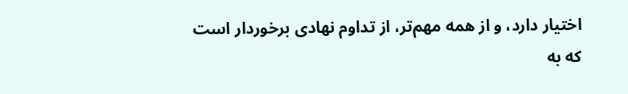اختیار دارد، و از همه مهم‌تر، از تداوم نهادی برخوردار است که به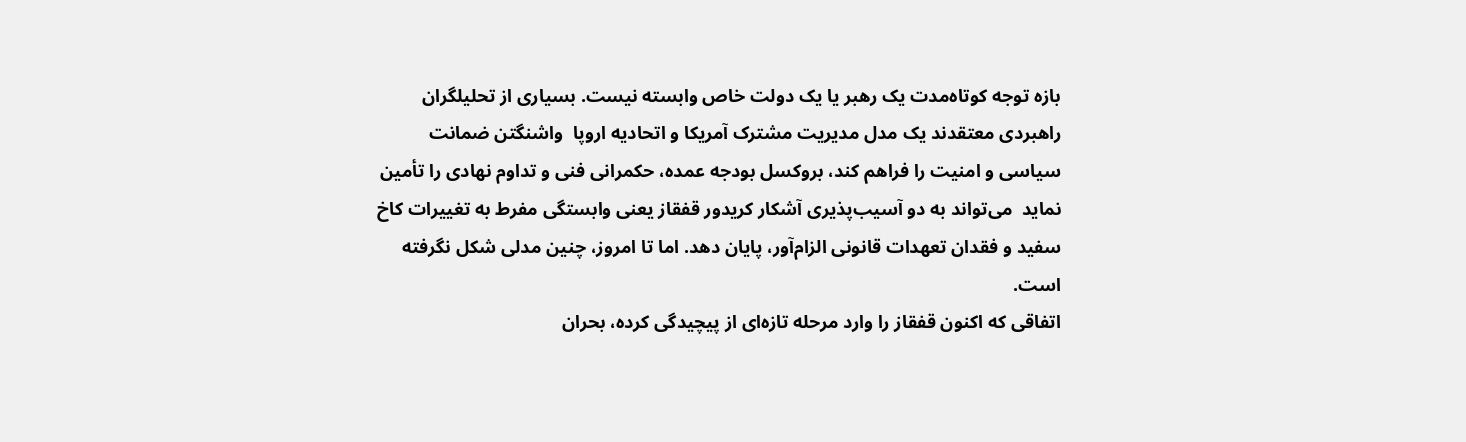بازه توجه کوتاه‌مدت یک رهبر یا یک دولت خاص وابسته نیست. بسیاری از تحلیلگران راهبردی معتقدند یک مدل مدیریت مشترک آمریکا و اتحادیه اروپا  واشنگتن ضمانت سیاسی و امنیت را فراهم کند، بروکسل بودجه عمده، حکمرانی فنی و تداوم نهادی را تأمین نماید  می‌تواند به دو آسیب‌پذیری آشکار کریدور قفقاز یعنی وابستگی مفرط به تغییرات کاخ سفید و فقدان تعهدات قانونی الزام‌آور، پایان دهد. اما تا امروز، چنین مدلی شکل نگرفته است.
اتفاقی که اکنون قفقاز را وارد مرحله تازه‌ای از پیچیدگی کرده، بحران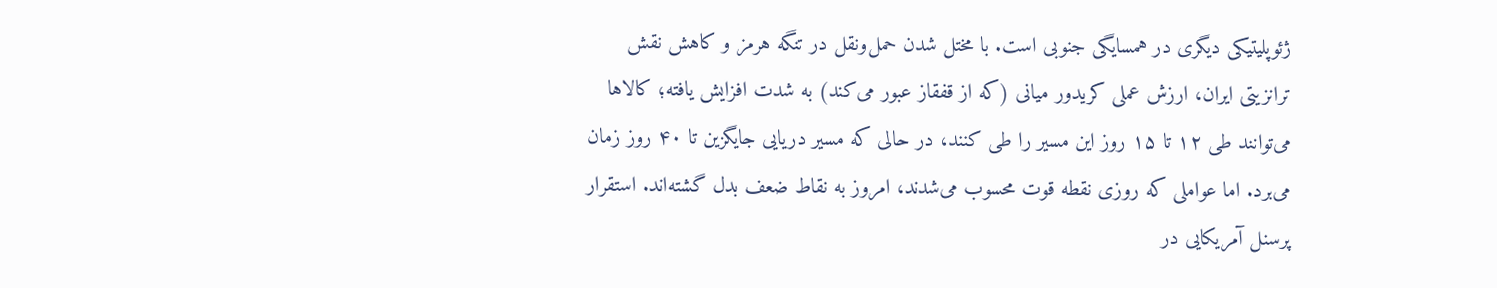ژئوپلیتیکی دیگری در همسایگی جنوبی است. با مختل شدن حمل‌ونقل در تنگه هرمز و کاهش نقش ترانزیتی ایران، ارزش عملی کریدور میانی (که از قفقاز عبور می‌کند) به شدت افزایش یافته؛ کالاها می‌توانند طی ۱۲ تا ۱۵ روز این مسیر را طی کنند، در حالی که مسیر دریایی جایگزین تا ۴۰ روز زمان می‌برد. اما عواملی که روزی نقطه قوت محسوب می‌شدند، امروز به نقاط ضعف بدل گشته‌اند. استقرار پرسنل آمریکایی در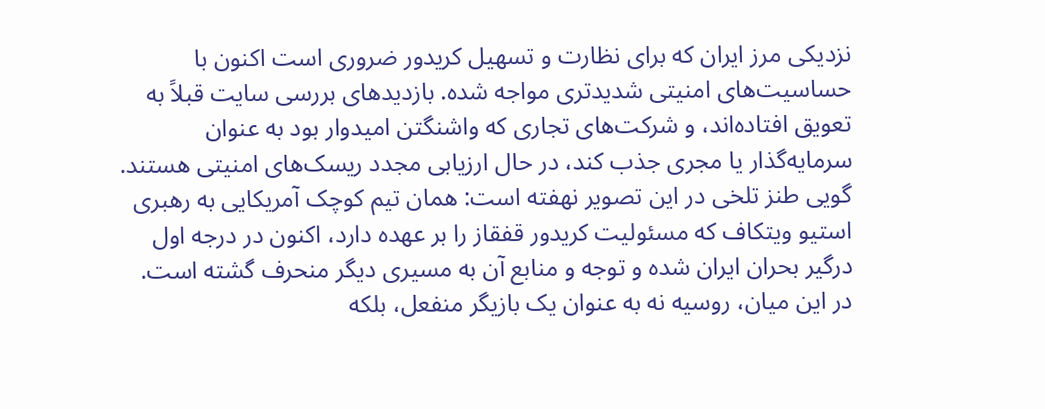نزدیکی مرز ایران که برای نظارت و تسهیل کریدور ضروری است اکنون با حساسیت‌های امنیتی شدیدتری مواجه شده. بازدیدهای بررسی سایت قبلاً به تعویق افتاده‌اند، و شرکت‌های تجاری که واشنگتن امیدوار بود به عنوان سرمایه‌گذار یا مجری جذب کند، در حال ارزیابی مجدد ریسک‌های امنیتی هستند. گویی طنز تلخی در این تصویر نهفته است: همان تیم کوچک آمریکایی به رهبری استیو ویتکاف که مسئولیت کریدور قفقاز را بر عهده دارد، اکنون در درجه اول درگیر بحران ایران شده و توجه و منابع آن به مسیری دیگر منحرف گشته است.
در این میان، روسیه نه به عنوان یک بازیگر منفعل، بلکه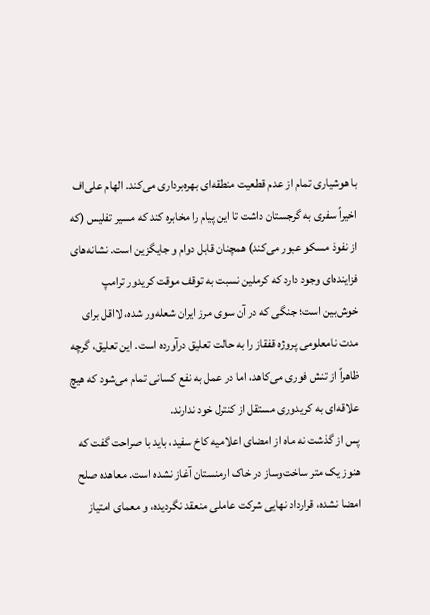با هوشیاری تمام از عدم قطعیت منطقه‌ای بهره‌برداری می‌کند. الهام علی‌اف اخیراً سفری به گرجستان داشت تا این پیام را مخابره کند که مسیر تفلیس (که از نفوذ مسکو عبور می‌کند) همچنان قابل دوام و جایگزین است. نشانه‌های فزاینده‌ای وجود دارد که کرملین نسبت به توقف موقت کریدور ترامپ خوش‌بین است؛ جنگی که در آن سوی مرز ایران شعله‌ور شده، لااقل برای مدت نامعلومی پروژه قفقاز را به حالت تعلیق درآورده است. این تعلیق، گرچه ظاهراً از تنش فوری می‌کاهد، اما در عمل به نفع کسانی تمام می‌شود که هیچ علاقه‌ای به کریدوری مستقل از کنترل خود ندارند.
پس از گذشت نه ماه از امضای اعلامیه کاخ سفید، باید با صراحت گفت که هنوز یک متر ساخت‌وساز در خاک ارمنستان آغاز نشده است. معاهده صلح امضا نشده، قرارداد نهایی شرکت عاملی منعقد نگردیده، و معمای امتیاز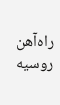راه‌آهن روسیه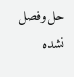حل‌وفصل نشده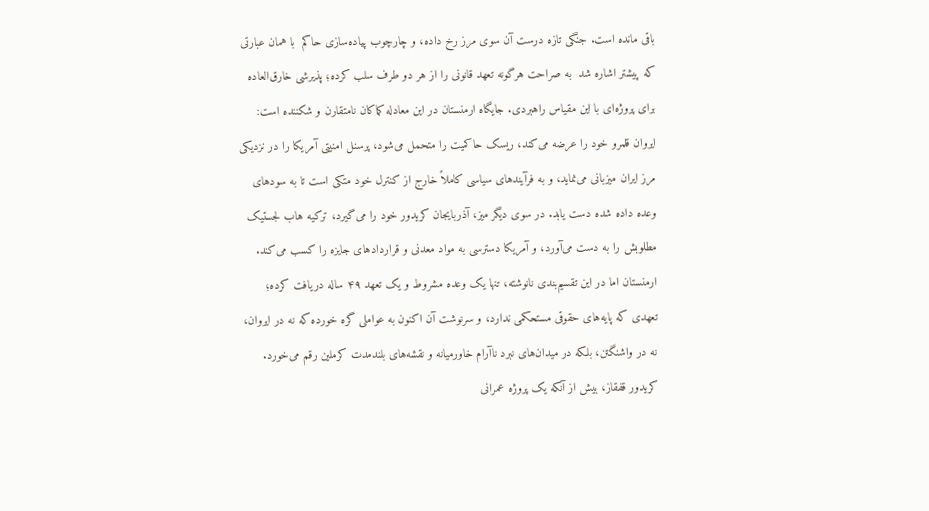باقی مانده است. جنگی تازه درست آن سوی مرز رخ داده، و چارچوب پیاده‌سازی حاکم  با همان عبارتی که پیشتر اشاره شد  به صراحت هرگونه تعهد قانونی را از هر دو طرف سلب کرده؛ پذیرشی خارق‌العاده برای پروژه‌ای با این مقیاس راهبردی. جایگاه ارمنستان در این معادله کماکان نامتقارن و شکننده است: ایروان قلمرو خود را عرضه می‌کند، ریسک حاکمیت را متحمل می‌شود، پرسنل امنیتی آمریکا را در نزدیکی مرز ایران میزبانی می‌نماید، و به فرآیندهای سیاسی کاملاً خارج از کنترل خود متکی است تا به سودهای وعده داده شده دست یابد. در سوی دیگر میز، آذربایجان کریدور خود را می‌گیرد، ترکیه هاب لجستیک مطلوبش را به دست می‌آورد، و آمریکا دسترسی به مواد معدنی و قراردادهای جایزه را کسب می‌کند. ارمنستان اما در این تقسیم‌بندی نانوشته، تنها یک وعده مشروط و یک تعهد ۴۹ ساله دریافت کرده؛ تعهدی که پایه‌های حقوقی مستحکمی ندارد، و سرنوشت آن اکنون به عواملی گره خورده که نه در ایروان، نه در واشنگتن، بلکه در میدان‌های نبرد ناآرام خاورمیانه و نقشه‌های بلندمدت کرملین رقم می‌خورد. کریدور قفقاز، بیش از آنکه یک پروژه عمرانی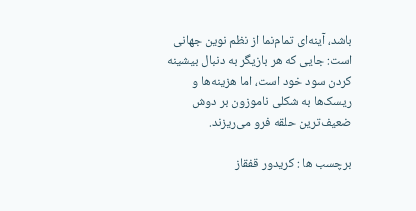باشد، آینه‌ای تمام‌نما از نظم نوین جهانی است: جایی که هر بازیگر به دنبال بیشینه کردن سود خود است، اما هزینه‌ها و ریسک‌ها به شکلی ناموزون بر دوش ضعیف‌ترین حلقه فرو می‌ریزند.

برچسب ها : کریدور قفقاز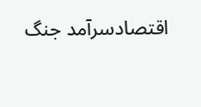اقتصادسرآمد جنگ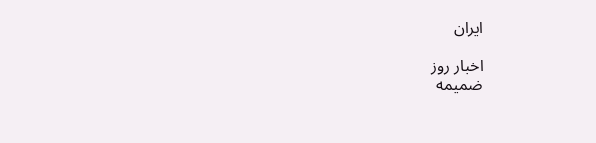ایران

اخبار روز
ضمیمه